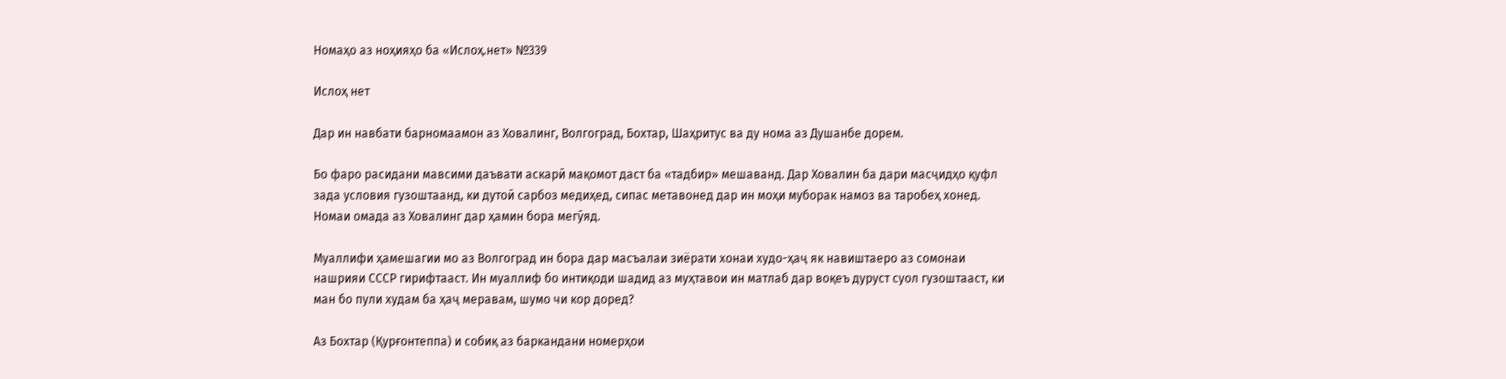Номаҳо аз ноҳияҳо ба «Ислоҳ.нет» №339

Ислоҳ нет

Дар ин навбати барномаамон аз Ховалинг, Волгоград, Бохтар, Шаҳритус ва ду нома аз Душанбе дорем.

Бо фаро расидани мавсими даъвати аскарӣ мақомот даст ба «тадбир» мешаванд. Дар Ховалин ба дари масҷидҳо қуфл зада условия гузоштаанд, ки дутоӣ сарбоз медиҳед, сипас метавонед дар ин моҳи муборак намоз ва таробеҳ хонед. Номаи омада аз Ховалинг дар ҳамин бора мегӯяд.

Муаллифи ҳамешагии мо аз Волгоград ин бора дар масъалаи зиёрати хонаи худо-ҳаҷ як навиштаеро аз сомонаи нашрияи СССР гирифтааст. Ин муаллиф бо интиқоди шадид аз муҳтавои ин матлаб дар воқеъ дуруст суол гузоштааст, ки ман бо пули худам ба ҳаҷ меравам, шумо чи кор доред?

Аз Бохтар (Қурғонтеппа) и собиқ аз баркандани номерҳои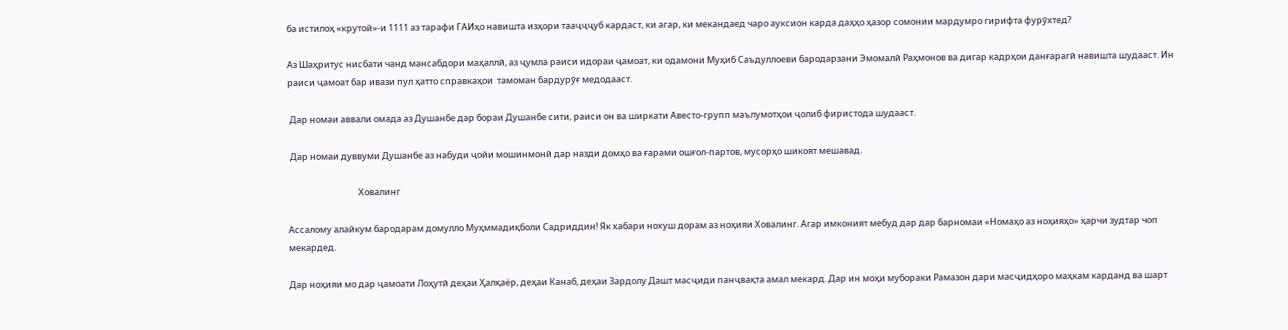ба истилоҳ «крутой»-и 1111 аз тарафи ГАИҳо навишта изҳори тааҷҷҷуб кардаст, ки агар, ки мекандаед чаро ауксион карда даҳҳо ҳазор сомонии мардумро гирифта фурӯхтед?

Аз Шаҳритус нисбати чанд мансабдори маҳаллӣ, аз ҷумла раиси идораи ҷамоат, ки одамони Муҳиб Саъдуллоеви бародарзани Эмомалӣ Раҳмонов ва дигар кадрҳои данғарагӣ навишта шудааст. Ин раиси ҷамоат бар ивази пул ҳатто справкаҳои  тамоман бардурӯғ медодааст.

 Дар номаи аввали омада аз Душанбе дар бораи Душанбе сити, раиси он ва ширкати Авесто-групп маълумотҳои ҷолиб фиристода шудааст.

 Дар номаи дуввуми Душанбе аз набуди ҷойи мошинмонӣ дар назди домҳо ва ғарами ошғол-партов, мусорҳо шикоят мешавад.

                                   Ховалинг

Ассалому алайкум бародарам домулло Муҳммадиқболи Садриддин! Як хабари нохуш дорам аз ноҳияи Ховалинг. Агар имконият мебуд дар дар барномаи «Номаҳо аз ноҳияҳо» ҳарчи зудтар чоп мекардед.

Дар ноҳияи мо дар ҷамоати Лоҳутӣ деҳаи Ҳалқаёр, деҳаи Канаб, деҳаи Зардолу Дашт масҷиди панҷвақта амал мекард. Дар ин моҳи мубораки Рамазон дари масҷидҳоро маҳкам карданд ва шарт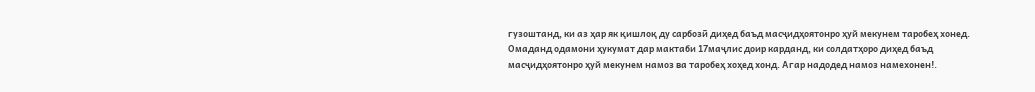гузоштанд, ки аз ҳар як қишлоқ ду сарбозӣ диҳед баъд масҷидҳоятонро ҳуй мекунем таробеҳ хонед. Омаданд одамони ҳукумат дар мактаби 17маҷлис доир карданд, ки солдатҳоро диҳед баъд масҷидҳоятонро ҳуй мекунем намоз ва таробеҳ хоҳед хонд. Агар надодед намоз намехонен!.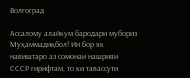Волгоград

Ассалому алайкум бародари мубориз Муҳаммадиқбол! Ин бор як навиштаро аз сомонаи нашрияи СССР гирифтам, то ки тавассути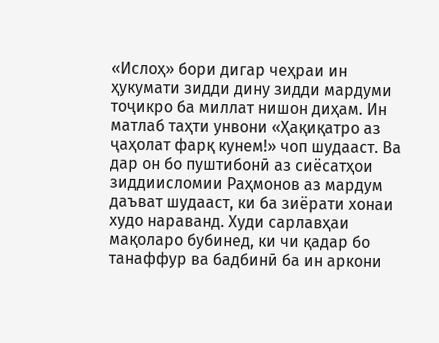«Ислоҳ» бори дигар чеҳраи ин ҳукумати зидди дину зидди мардуми тоҷикро ба миллат нишон диҳам. Ин матлаб таҳти унвони «Ҳақиқатро аз ҷаҳолат фарқ кунем!» чоп шудааст. Ва дар он бо пуштибонӣ аз сиёсатҳои зиддиисломии Раҳмонов аз мардум даъват шудааст, ки ба зиёрати хонаи худо нараванд. Худи сарлавҳаи мақоларо бубинед, ки чи қадар бо танаффур ва бадбинӣ ба ин аркони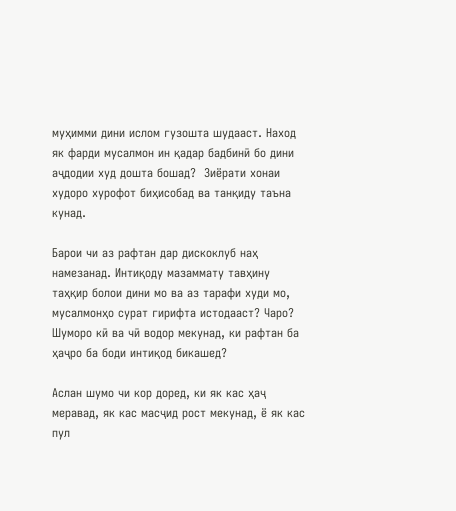муҳимми дини ислом гузошта шудааст. Наход як фарди мусалмон ин қадар бадбинӣ бо дини аҷдодии худ дошта бошад?  Зиёрати хонаи худоро хурофот биҳисобад ва танқиду таъна кунад.

Барои чи аз рафтан дар дискоклуб наҳ намезанад. Интиқоду мазаммату тавҳину таҳқир болои дини мо ва аз тарафи худи мо, мусалмонҳо сурат гирифта истодааст? Чаро? Шуморо кӣ ва чӣ водор мекунад, ки рафтан ба ҳаҷро ба боди интиқод бикашед?

Аслан шумо чи кор доред, ки як кас ҳаҷ меравад, як кас масҷид рост мекунад, ё як кас пул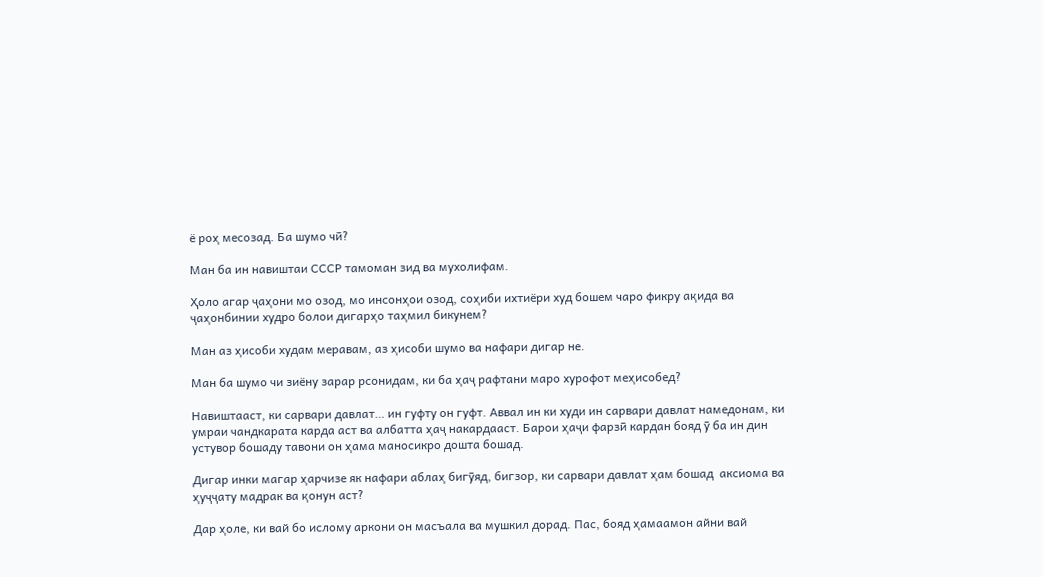ё роҳ месозад. Ба шумо чӣ?

Ман ба ин навиштаи СССР тамоман зид ва мухолифам.

Ҳоло агар ҷаҳони мо озод, мо инсонҳои озод, соҳиби ихтиёри худ бошем чаро фикру ақида ва ҷаҳонбинии худро болои дигарҳо таҳмил бикунем?

Ман аз ҳисоби худам меравам, аз ҳисоби шумо ва нафари дигар не.

Ман ба шумо чи зиёну зарар рсонидам, ки ба ҳаҷ рафтани маро хурофот меҳисобед?

Навиштааст, ки сарвари давлат… ин гуфту он гуфт. Аввал ин ки худи ин сарвари давлат намедонам, ки умраи чандкарата карда аст ва албатта ҳаҷ накардааст. Барои ҳаҷи фарзӣ кардан бояд ӯ ба ин дин устувор бошаду тавони он ҳама маносикро дошта бошад.

Дигар инки магар ҳарчизе як нафари аблаҳ бигӯяд, бигзор, ки сарвари давлат ҳам бошад  аксиома ва ҳуҷҷату мадрак ва қонун аст?

Дар ҳоле, ки вай бо ислому аркони он масъала ва мушкил дорад. Пас, бояд ҳамаамон айни вай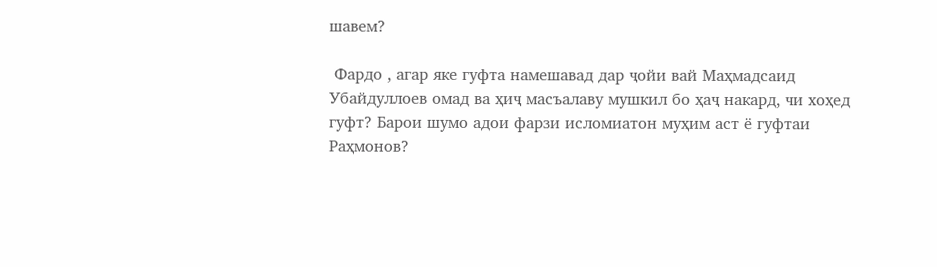шавем?

 Фардо , агар яке гуфта намешавад дар ҷойи вай Маҳмадсаид Убайдуллоев омад ва ҳиҷ масъалаву мушкил бо ҳаҷ накард, чи хоҳед гуфт? Барои шумо адои фарзи исломиатон муҳим аст ё гуфтаи Раҳмонов?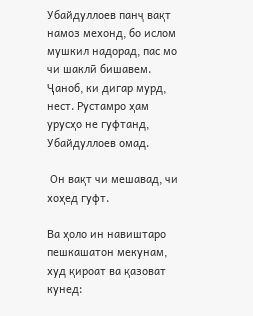Убайдуллоев панҷ вақт намоз мехонд, бо ислом мушкил надорад, пас мо чи шаклӣ бишавем. Ҷаноб, ки дигар мурд, нест. Рустамро ҳам урусҳо не гуфтанд, Убайдуллоев омад.

 Он вақт чи мешавад, чи хоҳед гуфт.

Ва ҳоло ин навиштаро пешкашатон мекунам, худ қироат ва қазоват кунед: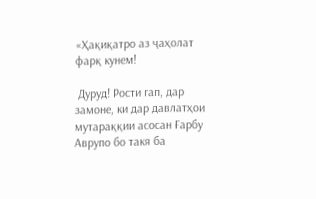«Ҳақиқатро аз ҷаҳолат фарқ кунем!

 Дуруд! Рости гап, дар замоне, ки дар давлатҳои мутараққии асосан Ғарбу Аврупо бо такя ба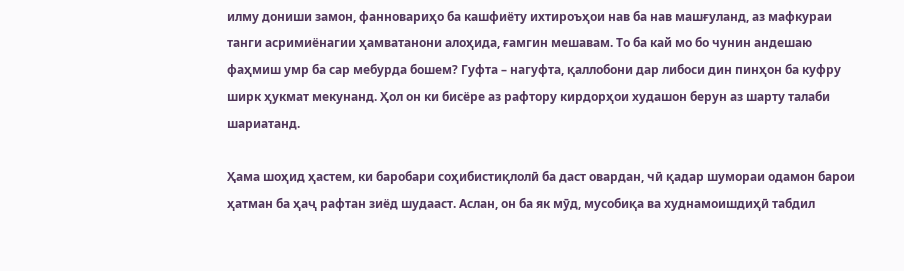илму дониши замон, фанновариҳо ба кашфиёту ихтироъҳои нав ба нав машғуланд, аз мафкураи танги асримиёнагии ҳамватанони алоҳида, ғамгин мешавам. То ба кай мо бо чунин андешаю фаҳмиш умр ба сар мебурда бошем? Гуфта – нагуфта, қаллобони дар либоси дин пинҳон ба куфру ширк ҳукмат мекунанд. Ҳол он ки бисёре аз рафтору кирдорҳои худашон берун аз шарту талаби шариатанд.

Ҳама шоҳид ҳастем, ки баробари соҳибистиқлолӣ ба даст овардан, чӣ қадар шумораи одамон барои ҳатман ба ҳаҷ рафтан зиёд шудааст. Аслан, он ба як мӯд, мусобиқа ва худнамоишдиҳӣ табдил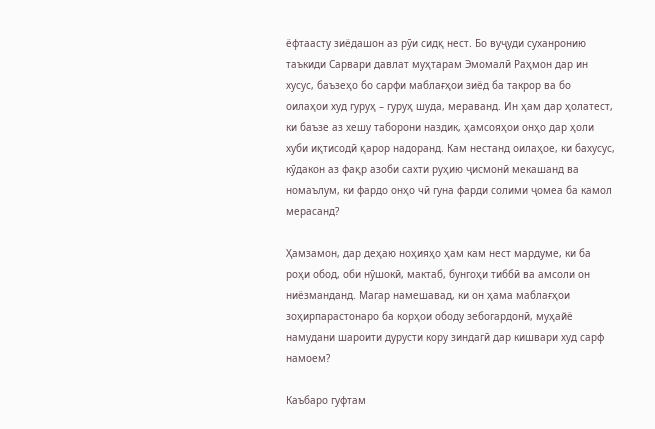ёфтаасту зиёдашон аз рӯи сидқ нест. Бо вуҷуди суханронию таъкиди Сарвари давлат муҳтарам Эмомалӣ Раҳмон дар ин хусус, баъзеҳо бо сарфи маблағҳои зиёд ба такрор ва бо оилаҳои худ гуруҳ – гуруҳ шуда, мераванд. Ин ҳам дар ҳолатест, ки баъзе аз хешу таборони наздик, ҳамсояҳои онҳо дар ҳоли хуби иқтисодӣ қарор надоранд. Кам нестанд оилаҳое, ки бахусус, кӯдакон аз фақр азоби сахти руҳию ҷисмонӣ мекашанд ва номаълум, ки фардо онҳо чӣ гуна фарди солими ҷомеа ба камол мерасанд?

Ҳамзамон, дар деҳаю ноҳияҳо ҳам кам нест мардуме, ки ба роҳи обод, оби нӯшокӣ, мактаб, бунгоҳи тиббӣ ва амсоли он ниёзманданд. Магар намешавад, ки он ҳама маблағҳои зоҳирпарастонаро ба корҳои ободу зебогардонӣ, муҳайё намудани шароити дурусти кору зиндагӣ дар кишвари худ сарф намоем?

Каъбаро гуфтам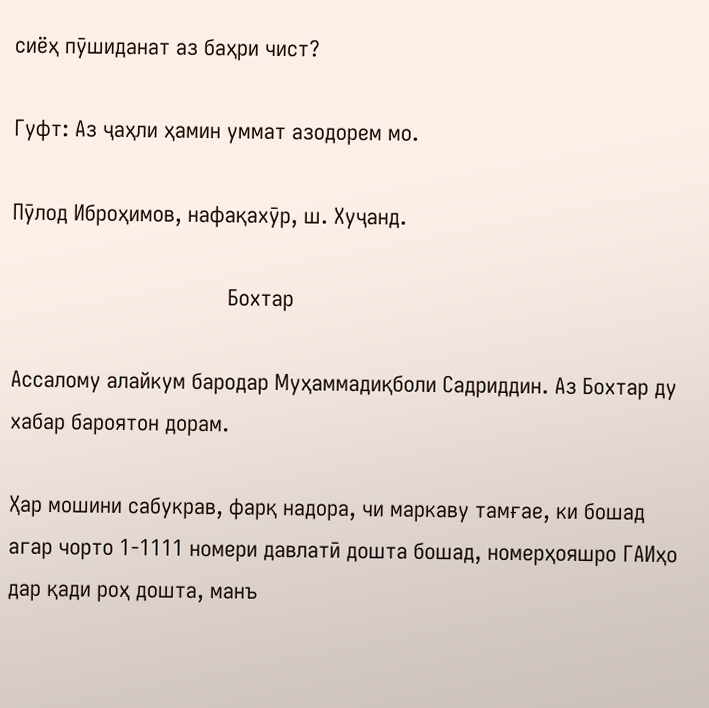сиёҳ пӯшиданат аз баҳри чист?

Гуфт: Аз ҷаҳли ҳамин уммат азодорем мо.

Пӯлод Иброҳимов, нафақахӯр, ш. Хуҷанд.

                                    Бохтар

Ассалому алайкум бародар Муҳаммадиқболи Садриддин. Аз Бохтар ду хабар бароятон дорам.

Ҳар мошини сабукрав, фарқ надора, чи маркаву тамғае, ки бошад агар чорто 1-1111 номери давлатӣ дошта бошад, номерҳояшро ГАИҳо дар қади роҳ дошта, манъ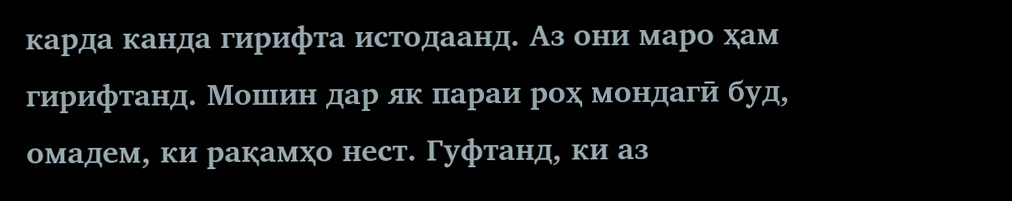карда канда гирифта истодаанд. Аз они маро ҳам гирифтанд. Мошин дар як параи роҳ мондагӣ буд, омадем, ки рақамҳо нест. Гуфтанд, ки аз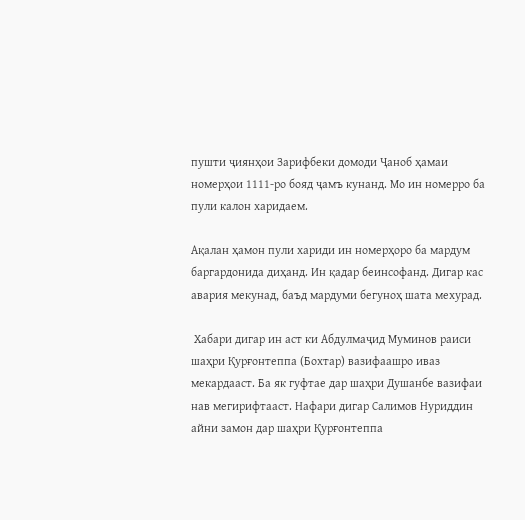пушти ҷиянҳои Зарифбеки домоди Ҷаноб ҳамаи номерҳои 1111-ро бояд ҷамъ кунанд. Мо ин номерро ба пули калон харидаем.

Ақалан ҳамон пули хариди ин номерҳоро ба мардум баргардонида диҳанд. Ин қадар беинсофанд. Дигар кас авария мекунад, баъд мардуми бегуноҳ шата мехурад.

 Хабари дигар ин аст ки Абдулмаҷид Муминов раиси шаҳри Қурғонтеппа (Бохтар) вазифаашро иваз мекардааст. Ба як гуфтае дар шаҳри Душанбе вазифаи нав мегирифтааст. Нафари дигар Салимов Нуриддин айни замон дар шаҳри Қурғонтеппа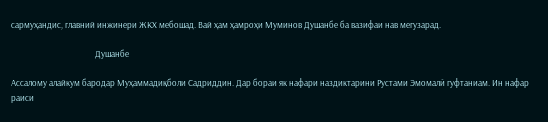сармуҳандис, главний инжинери ЖКХ мебошад. Вай ҳам ҳамроҳи Муминов Душанбе ба вазифаи нав мегузарад.

                                          Душанбе

Ассалому алайкум бародар Муҳаммадиқболи Садриддин. Дар бораи як нафари наздиктарини Рустами Эмомалӣ гуфтаниам. Ин нафар раиси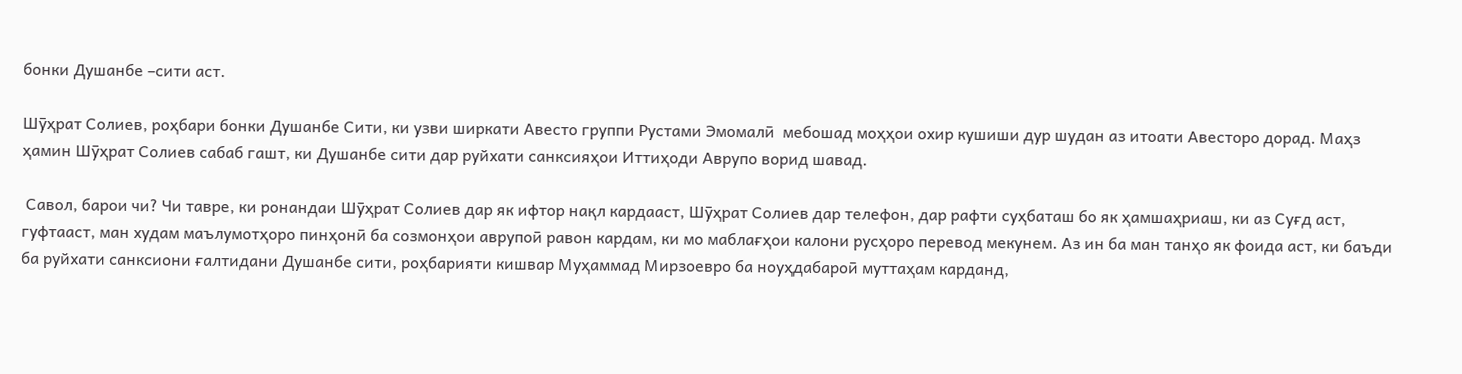бонки Душанбе –сити аст.

Шӯҳрат Солиев, роҳбари бонки Душанбе Сити, ки узви ширкати Авесто группи Рустами Эмомалӣ  мебошад моҳҳои охир кушиши дур шудан аз итоати Авесторо дорад. Маҳз ҳамин Шӯҳрат Солиев сабаб гашт, ки Душанбе сити дар руйхати санксияҳои Иттиҳоди Аврупо ворид шавад.

 Савол, барои чи? Чи тавре, ки ронандаи Шӯҳрат Солиев дар як ифтор нақл кардааст, Шӯҳрат Солиев дар телефон, дар рафти суҳбаташ бо як ҳамшаҳриаш, ки аз Суғд аст, гуфтааст, ман худам маълумотҳоро пинҳонӣ ба созмонҳои аврупоӣ равон кардам, ки мо маблағҳои калони русҳоро перевод мекунем. Аз ин ба ман танҳо як фоида аст, ки баъди ба руйхати санксиони ғалтидани Душанбе сити, роҳбарияти кишвар Муҳаммад Мирзоевро ба ноуҳдабароӣ муттаҳам карданд,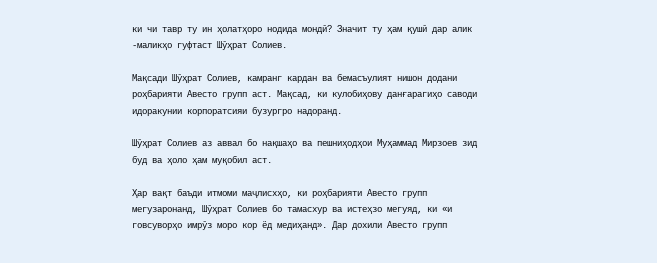ки чи тавр ту ин ҳолатҳоро нодида мондӣ? Значит ту ҳам қушӣ дар алик -маликҳо гуфтаст Шӯҳрат Солиев.

Мақсади Шӯҳрат Солиев, камранг кардан ва бемасъулият нишон додани роҳбарияти Авесто групп аст. Мақсад, ки кулобиҳову данғарагиҳо саводи идоракунии корпоратсияи бузургро надоранд.

Шӯҳрат Солиев аз аввал бо нақшаҳо ва пешниҳодҳои Муҳаммад Мирзоев зид буд ва ҳоло ҳам муқобил аст.

Ҳар вақт баъди итмоми маҷлисхҳо, ки роҳбарияти Авесто групп мегузаронанд, Шӯҳрат Солиев бо тамасхур ва истеҳзо мегуяд, ки «и говсуворҳо имрӯз моро кор ёд медиҳанд». Дар дохили Авесто групп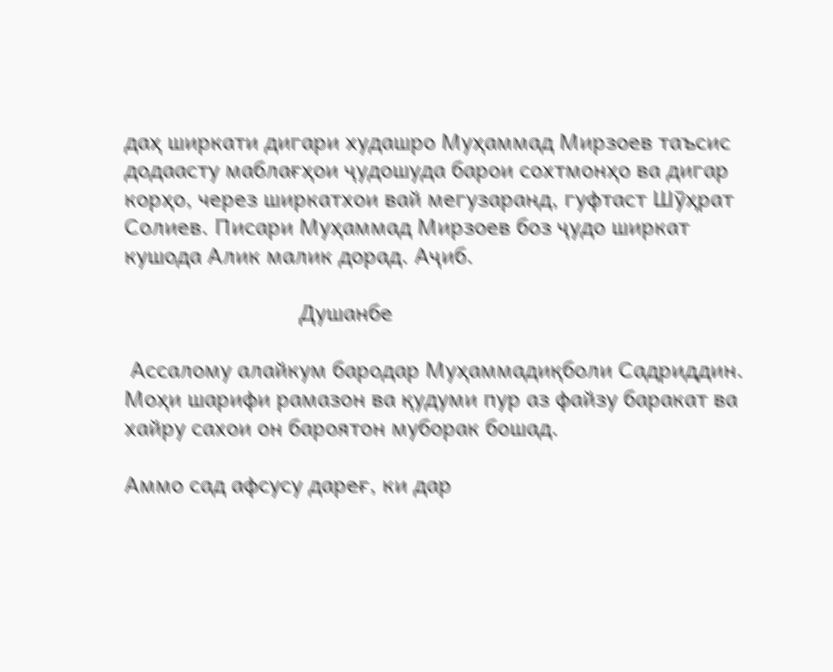даҳ ширкати дигари худашро Муҳаммад Мирзоев таъсис додаасту маблағҳои ҷудошуда барои сохтмонҳо ва дигар корҳо, через ширкатхои вай мегузаранд, гуфтаст Шӯҳрат Солиев. Писари Муҳаммад Мирзоев боз ҷудо ширкат кушода Алик малик дорад. Аҷиб.

                             Душанбе

 Ассалому алайкум бародар Муҳаммадиқболи Садриддин. Моҳи шарифи рамазон ва қудуми пур аз файзу баракат ва хайру сахои он бароятон муборак бошад.

Аммо сад афсусу дареғ, ки дар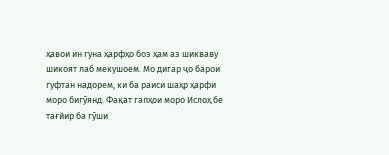ҳавои ин гуна ҳарфҳо боз ҳам аз шикваву шикоят лаб мекушоем. Мо дигар ҷо барои гуфтан надорем, ки ба раиси шаҳр ҳарфи моро бигӯянд. Фақат гапҳои моро Ислоҳ бе тағйир ба гӯши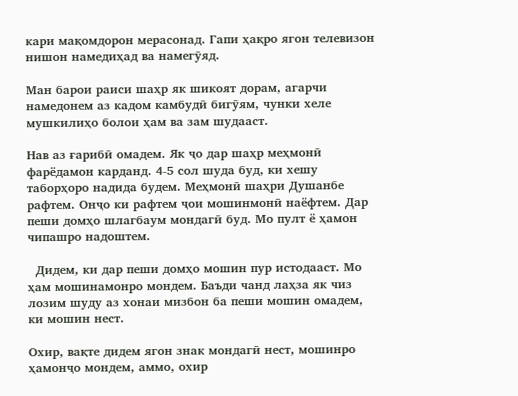кари мақомдорон мерасонад. Гапи ҳақро ягон телевизон нишон намедиҳад ва намегӯяд.

Ман барои раиси шаҳр як шикоят дорам, агарчи намедонем аз кадом камбудӣ бигӯям, чунки хеле мушкилиҳо болои ҳам ва зам шудааст.

Нав аз ғарибӣ омадем. Як ҷо дар шаҳр меҳмонӣ фарёдамон карданд. 4-5 сол шуда буд, ки хешу таборҳоро надида будем. Меҳмонӣ шаҳри Душанбе рафтем. Онҷо ки рафтем ҷои мошинмонӣ наёфтем. Дар пеши домҳо шлагбаум мондагӣ буд. Мо пулт ё ҳамон чипашро надоштем.

  Дидем, ки дар пеши домҳо мошин пур истодааст. Мо ҳам мошинамонро мондем. Баъди чанд лаҳза як чиз лозим шуду аз хонаи мизбон ба пеши мошин омадем, ки мошин нест.

Охир, вақте дидем ягон знак мондагӣ нест, мошинро ҳамонҷо мондем, аммо, охир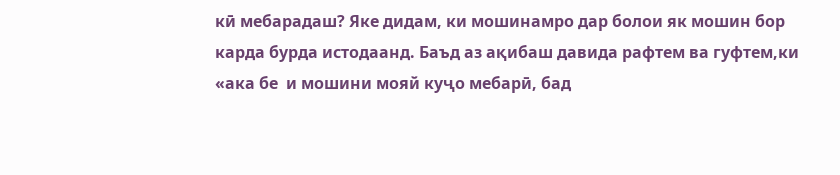кӣ мебарадаш? Яке дидам, ки мошинамро дар болои як мошин бор карда бурда истодаанд. Баъд аз ақибаш давида рафтем ва гуфтем,ки «ака бе  и мошини мояй куҷо мебарӣ, бад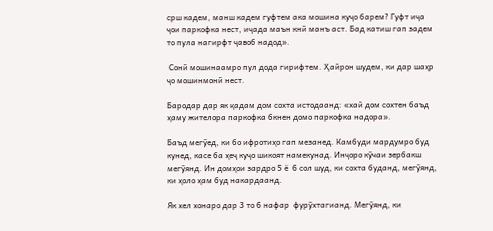срш кадем, манш кадем гуфтем ака мошина куҷо барем? Гуфт иҷа ҷои паркофка нест, иҷада маън кнӣ манъ аст. Бад катиш гап задем то пула нагирфт ҷавоб надод».

 Сонӣ мошинаамро пул дода гирифтем. Ҳайрон шудем, ки дар шаҳр ҷо мошинмонӣ нест.

Бародар дар як қадам дом сохта истодаанд: «хай дом сохтен баъд ҳаму жителора паркофка бкнен домо паркофка надора».

Баъд мегӯед, ки бо ифротиҳо гап мезанед. Камбуди мардумро буд кунед, касе ба ҳеҷ куҷо шикоят намекунад. Инҷоро кӯчаи зербакш мегӯянд. Ин домҳои зардро 5 ё  6 сол шуд, ки сохта буданд, мегӯянд, ки ҳоло ҳам буд накардаанд.

Як хел хонаро дар 3 то 6 нафар  фурӯхтагианд. Мегӯянд, ки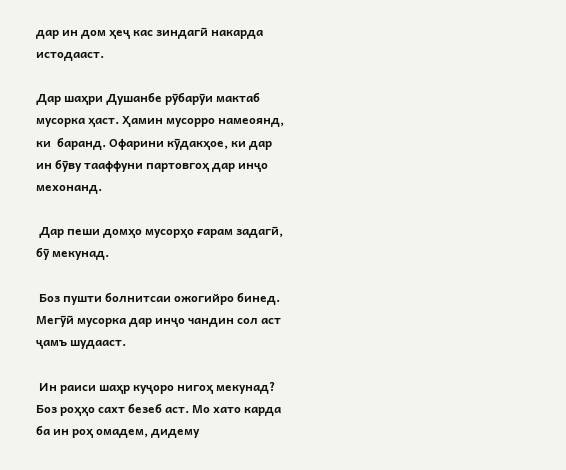дар ин дом ҳеҷ кас зиндагӣ накарда истодааст.

Дар шаҳри Душанбе рӯбарӯи мактаб мусорка ҳаст. Ҳамин мусорро намеоянд, ки  баранд. Офарини кӯдакҳое, ки дар ин бӯву тааффуни партовгоҳ дар инҷо мехонанд.

 Дар пеши домҳо мусорҳо ғарам задагӣ, бӯ мекунад.

 Боз пушти болнитсаи ожогийро бинед. Мегӯӣ мусорка дар инҷо чандин сол аст ҷамъ шудааст.

 Ин раиси шаҳр куҷоро нигоҳ мекунад? Боз роҳҳо сахт безеб аст. Мо хато карда ба ин роҳ омадем, дидему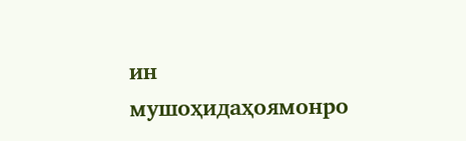ин мушоҳидаҳоямонро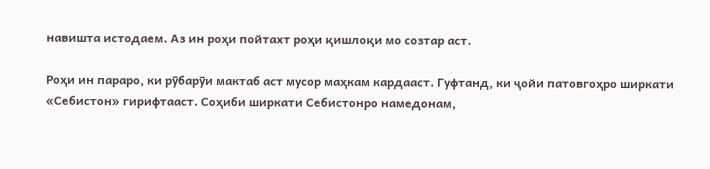навишта истодаем. Аз ин роҳи пойтахт роҳи қишлоқи мо созтар аст.

Роҳи ин параро, ки рӯбарӯи мактаб аст мусор маҳкам кардааст. Гуфтанд, ки ҷойи патовгоҳро ширкати «Себистон» гирифтааст. Соҳиби ширкати Себистонро намедонам,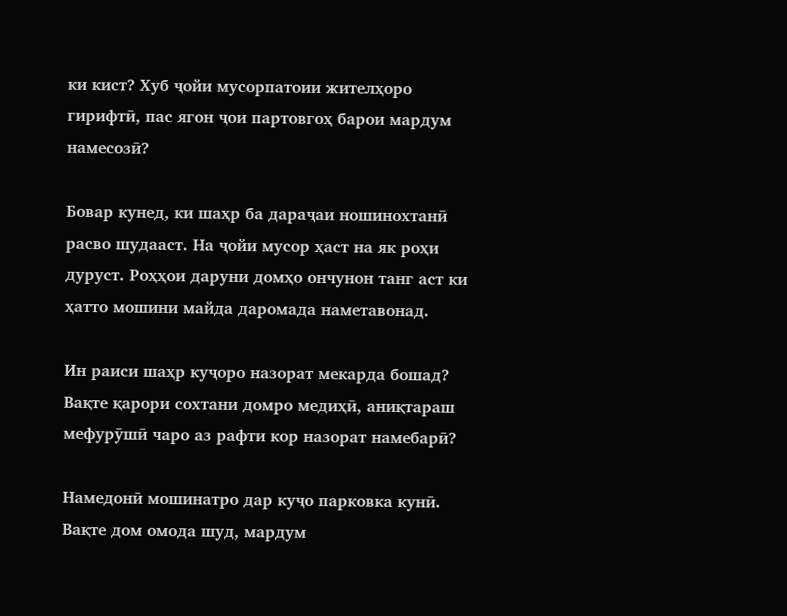ки кист? Хуб ҷойи мусорпатоии жителҳоро гирифтӣ, пас ягон ҷои партовгоҳ барои мардум намесозӣ?

Бовар кунед, ки шаҳр ба дараҷаи ношинохтанӣ расво шудааст. На ҷойи мусор ҳаст на як роҳи дуруст. Роҳҳои даруни домҳо ончунон танг аст ки ҳатто мошини майда даромада наметавонад.

Ин раиси шаҳр куҷоро назорат мекарда бошад? Вақте қарори сохтани домро медиҳӣ, аниқтараш мефурӯшӣ чаро аз рафти кор назорат намебарӣ?

Намедонӣ мошинатро дар куҷо парковка кунӣ. Вақте дом омода шуд, мардум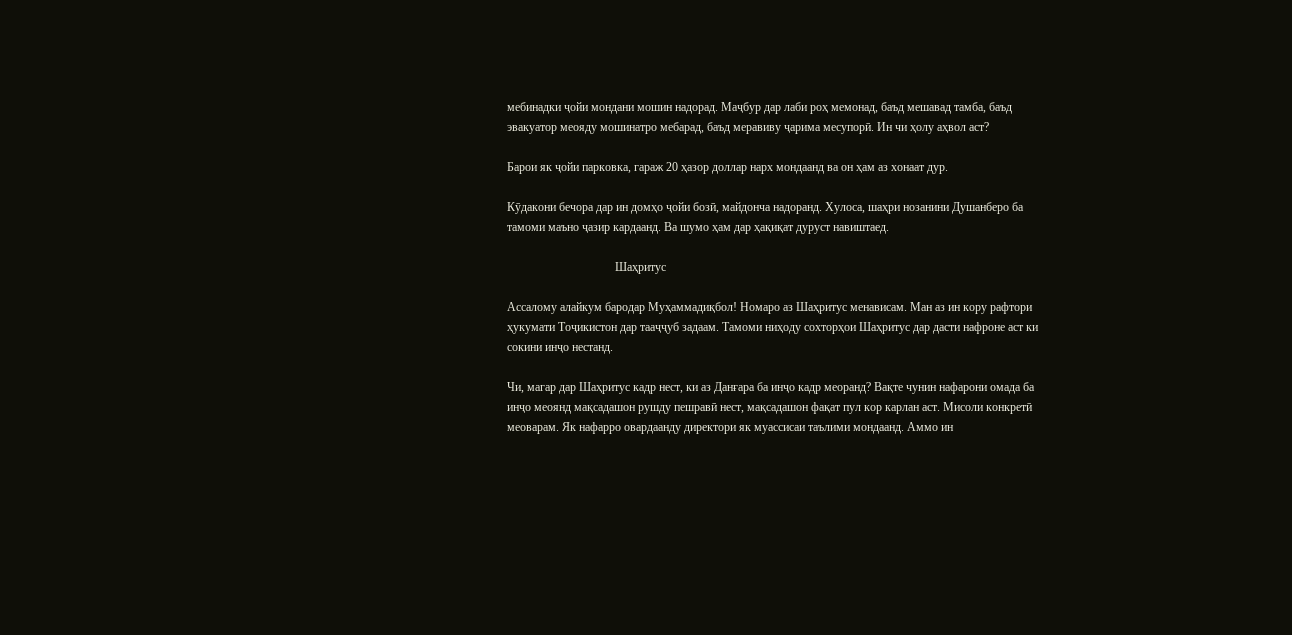мебинадки ҷойи мондани мошин надорад. Маҷбур дар лаби роҳ мемонад, баъд мешавад тамба, баъд эвакуатор меояду мошинатро мебарад, баъд меравиву ҷарима месупорӣ. Ин чи ҳолу аҳвол аст?

Барои як ҷойи парковка, гараж 20 ҳазор доллар нарх мондаанд ва он ҳам аз хонаат дур.

Кӯдакони бечора дар ин домҳо ҷойи бозӣ, майдонча надоранд. Хулоса, шаҳри нозанини Душанберо ба тамоми маъно ҷазир кардаанд. Ва шумо ҳам дар ҳақиқат дуруст навиштаед.

                                    Шаҳритус

Ассалому алайкум бародар Муҳаммадиқбол! Номаро аз Шаҳритус менависам. Ман аз ин кору рафтори ҳукумати Тоҷикистон дар тааҷҷуб задаам. Тамоми ниҳоду сохторҳои Шаҳритус дар дасти нафроне аст ки сокини инҷо нестанд.

Чи, магар дар Шаҳритус кадр нест, ки аз Данғара ба инҷо кадр меоранд? Вақте чунин нафарони омада ба инҷо меоянд мақсадашон рушду пешравӣ нест, мақсадашон фақат пул кор карлан аст. Мисоли конкретӣ меоварам. Як нафарро овардаанду директори як муассисаи таълими мондаанд. Аммо ин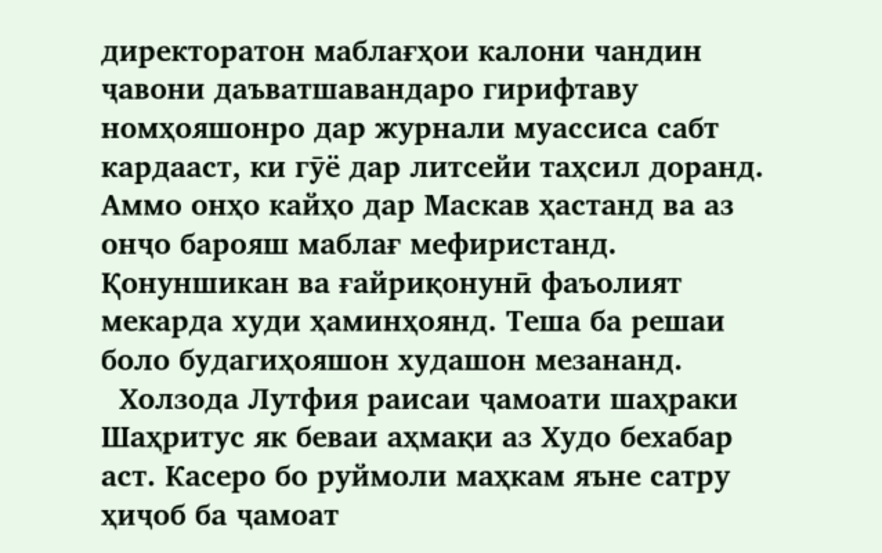директоратон маблағҳои калони чандин ҷавони даъватшавандаро гирифтаву номҳояшонро дар журнали муассиса сабт кардааст, ки гӯё дар литсейи таҳсил доранд. Аммо онҳо кайҳо дар Маскав ҳастанд ва аз онҷо барояш маблағ мефиристанд. Қонуншикан ва ғайриқонунӣ фаъолият мекарда худи ҳаминҳоянд. Теша ба решаи боло будагиҳояшон худашон мезананд.
  Холзода Лутфия раисаи ҷамоати шаҳраки Шаҳритус як беваи аҳмақи аз Худо бехабар аст. Касеро бо руймоли маҳкам яъне сатру ҳиҷоб ба ҷамоат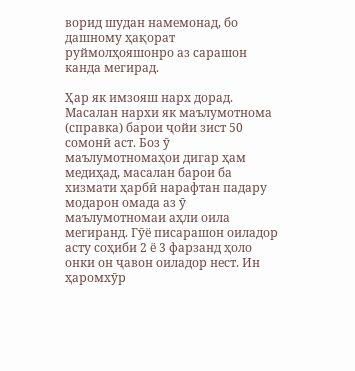ворид шудан намемонад, бо дашному ҳақорат руймолҳояшонро аз сарашон канда мегирад.

Ҳар як имзояш нарх дорад. Масалан нархи як маълумотнома (справка) барои ҷойи зист 50 сомонӣ аст. Боз ӯ маълумотномаҳои дигар ҳам медиҳад, масалан барои ба хизмати ҳарбӣ нарафтан падару модарон омада аз ӯ маълумотномаи аҳли оила мегиранд. Гӯё писарашон оиладор асту соҳиби 2 ё 3 фарзанд ҳоло онки он ҷавон оиладор нест. Ин ҳаромхӯр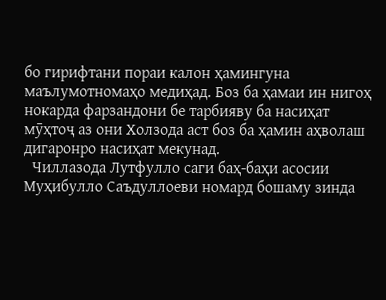бо гирифтани пораи калон ҳамингуна маълумотномаҳо медиҳад. Боз ба ҳамаи ин нигоҳ нокарда фарзандони бе тарбияву ба насиҳат мӯҳтоҷ аз они Холзода аст боз ба ҳамин аҳволаш дигаронро насиҳат мекунад.
  Чиллазода Лутфулло саги баҳ-баҳи асосии Муҳибулло Саъдуллоеви номард бошаму зинда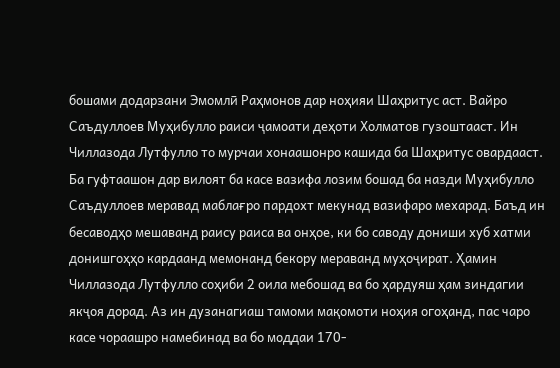бошами додарзани Эмомлӣ Раҳмонов дар ноҳияи Шаҳритус аст. Вайро Саъдуллоев Муҳибулло раиси ҷамоати деҳоти Холматов гузоштааст. Ин Чиллазода Лутфулло то мурчаи хонаашонро кашида ба Шаҳритус овардааст. Ба гуфтаашон дар вилоят ба касе вазифа лозим бошад ба назди Муҳибулло Саъдуллоев меравад маблағро пардохт мекунад вазифаро мехарад. Баъд ин бесаводҳо мешаванд раису раиса ва онҳое, ки бо саводу дониши хуб хатми донишгоҳҳо кардаанд мемонанд бекору мераванд муҳоҷират. Ҳамин Чиллазода Лутфулло соҳиби 2 оила мебошад ва бо ҳардуяш ҳам зиндагии якҷоя дорад. Аз ин дузанагиаш тамоми мақомоти ноҳия огоҳанд, пас чаро касе чораашро намебинад ва бо моддаи 170-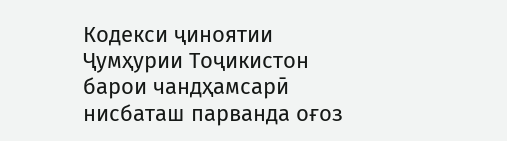Кодекси ҷиноятии Ҷумҳурии Тоҷикистон барои чандҳамсарӣ нисбаташ парванда оғоз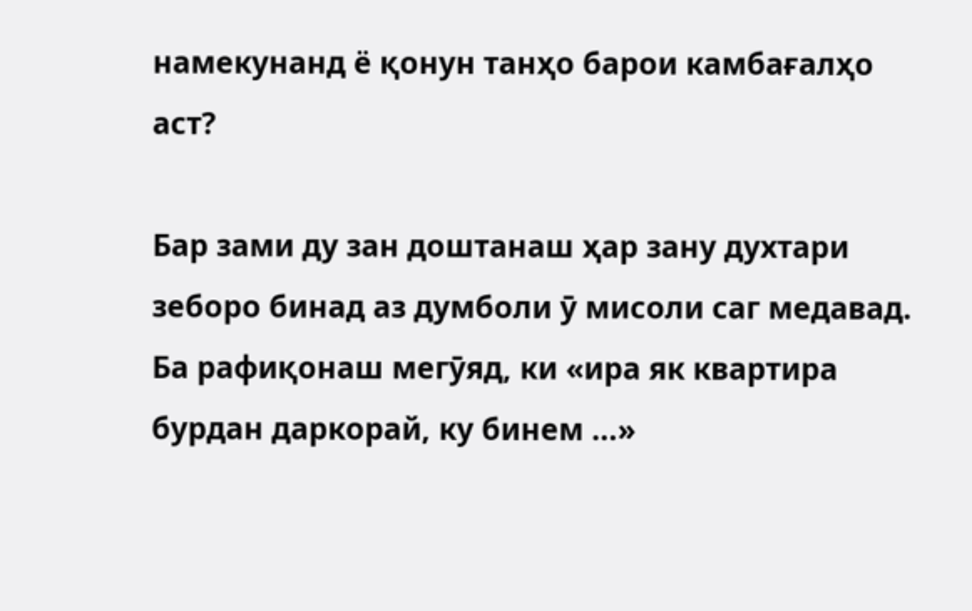намекунанд ё қонун танҳо барои камбағалҳо аст?

Бар зами ду зан доштанаш ҳар зану духтари зеборо бинад аз думболи ӯ мисоли саг медавад. Ба рафиқонаш мегӯяд, ки «ира як квартира бурдан даркорай, ку бинем …»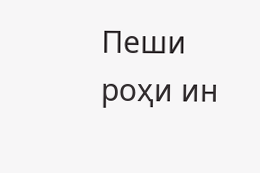Пеши роҳи ин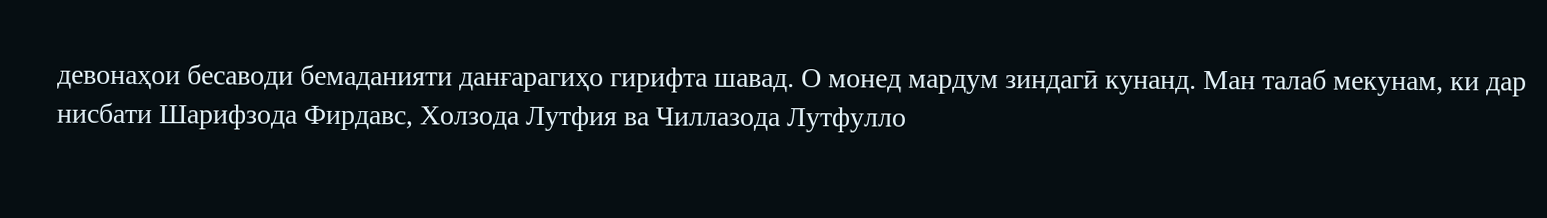девонаҳои бесаводи бемаданияти данғарагиҳо гирифта шавад. О монед мардум зиндагӣ кунанд. Ман талаб мекунам, ки дар нисбати Шарифзода Фирдавс, Холзода Лутфия ва Чиллазода Лутфулло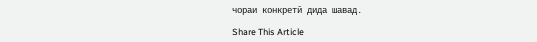чораи конкретӣ дида шавад.

Share This Article